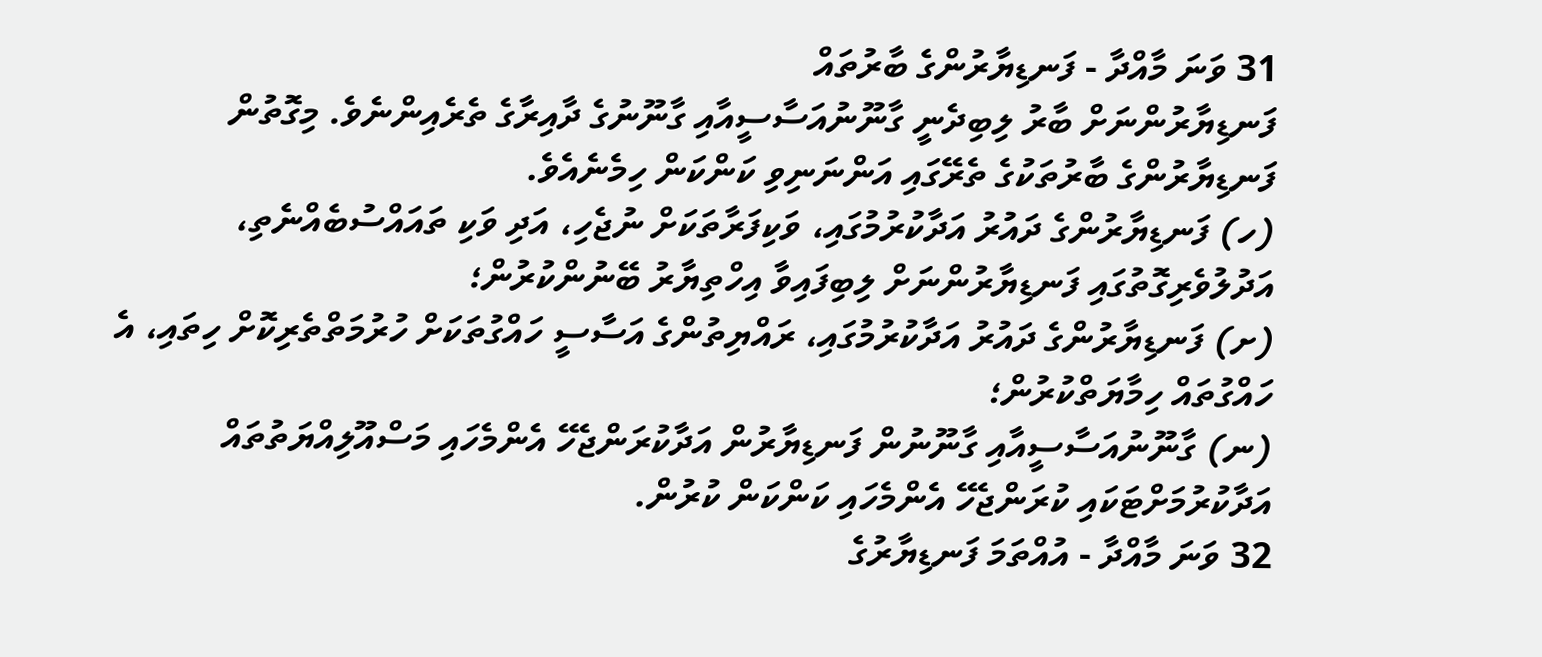31 ވަނަ މާއްދާ - ފަނޑިޔާރުންގެ ބާރުތައް
ފަނޑިޔާރުންނަށް ބާރު ލިބިދެނީ ގާނޫނުއަސާސީއާއި ގާނޫނުގެ ދާއިރާގެ ތެރެއިންނެވެ. މިގޮތުން ފަނޑިޔާރުންގެ ބާރުތަކުގެ ތެރޭގައި އަންނަނިވި ކަންކަން ހިމެނެއެވެ.
(ހ) ފަނޑިޔާރުންގެ ދައުރު އަދާކުރުމުގައި، ވަކިފަރާތަކަށް ނުޖެހި، އަދި ވަކި ތައައްސުބެއްނެތި، އަދުލުވެރިގޮތުގައި ފަނޑިޔާރުންނަށް ލިބިފައިވާ އިހްތިޔާރު ބޭނުންކުރުން؛
(ށ) ފަނޑިޔާރުންގެ ދައުރު އަދާކުރުމުގައި، ރައްޔިތުންގެ އަސާސީ ހައްގުތަކަށް ހުރުމަތްތެރިކޮށް ހިތައި، އެ ހައްގުތައް ހިމާޔަތްކުރުން؛
(ނ) ގާނޫނުއަސާސީއާއި ގާނޫނުން ފަނޑިޔާރުން އަދާކުރަންޖެހޭ އެންމެހައި މަސްއޫލިއްޔަތުތައް އަދާކުރުމަށްޓަކައި ކުރަންޖެހޭ އެންމެހައި ކަންކަން ކުރުން.
32 ވަނަ މާއްދާ - އުއްތަމަ ފަނޑިޔާރުގެ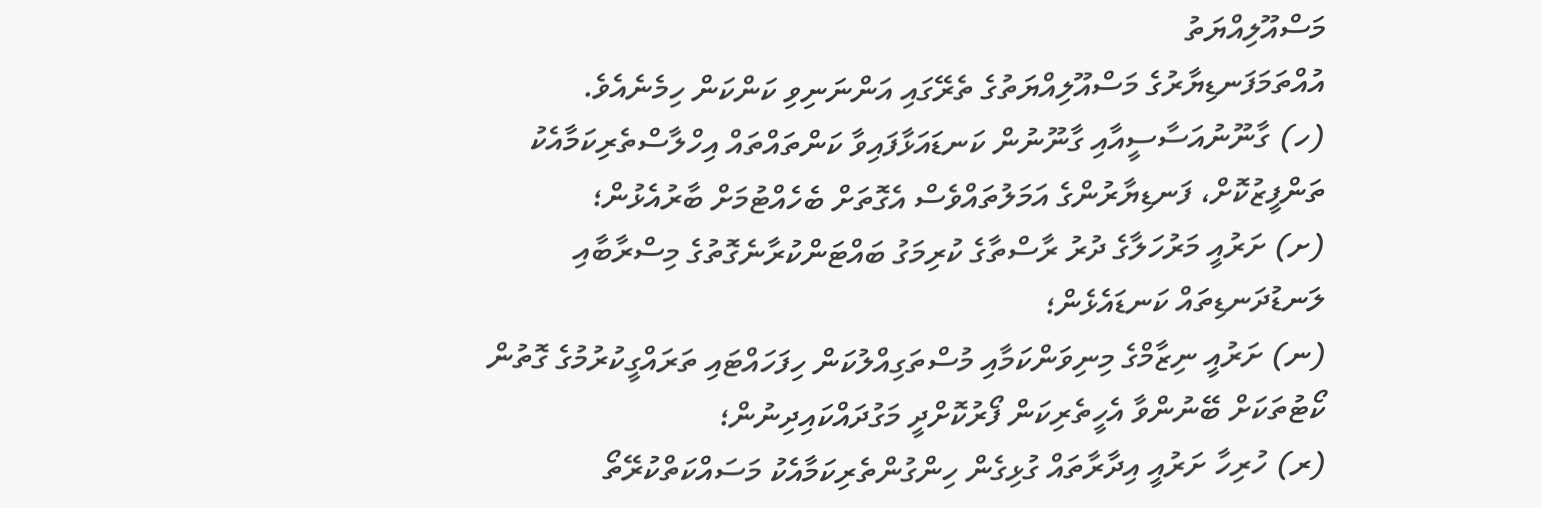މަސްއޫލިއްޔަތު
އުއްތަމަފަނޑިޔާރުގެ މަސްއޫލިއްޔަތުގެ ތެރޭގައި އަންނަނިވި ކަންކަން ހިމެނެއެވެ.
(ހ) ގާނޫނުއަސާސީއާއި ގާނޫނުން ކަނޑައަޅާފައިވާ ކަންތައްތައް އިހްލާސްތެރިކަމާއެކު ތަންފީޒުކޮށް، ފަނޑިޔާރުންގެ އަމަލުތައްވެސް އެގޮތަށް ބެހެއްޓުމަށް ބާރުއެޅުން؛
(ށ) ށަރުއީ މަރުހަލާގެ ދުރު ރާސްތާގެ ކުރިމަގު ބައްޓަންކުރާނެގޮތުގެ މިސްރާބާއި ލަނޑުދަނޑިތައް ކަނޑައެޅެން؛
(ނ) ށަރުއީ ނިޒާމްގެ މިނިވަންކަމާއި މުސްތަގިއްލުކަން ހިފަހައްޓައި ތަރައްގީކުރުމުގެ ގޮތުން ކޯޓުތަކަށް ބޭނުންވާ އެހީތެރިކަން ފޯރުކޮށްދީ މަގުދައްކައިދިނުން؛
(ރ) ހުރިހާ ށަރުއީ އިދާރާތައް ގުޅިގެން ހިންގުންތެރިކަމާއެކު މަސައްކަތްކުރޭތޯ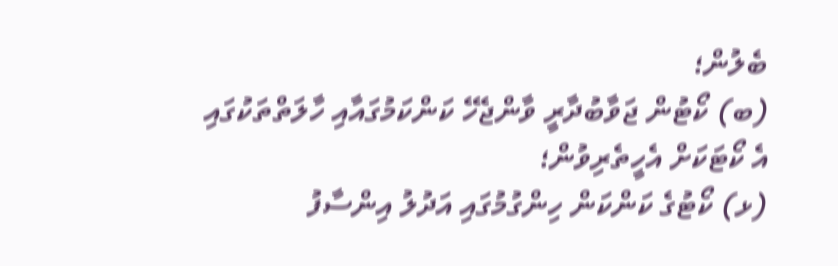ބެލުން؛
(ބ) ކޯޓުން ޖަވާބުދާރީ ވާންޖެހޭ ކަންކަމުގައާއި ހާލަތްތަކުގައި އެ ކޯޓަކަށް އެހީތެރިވުން؛
(ޅ) ކޯޓުގެ ކަންކަން ހިންގުމުގައި އަދުލު އިންސާފު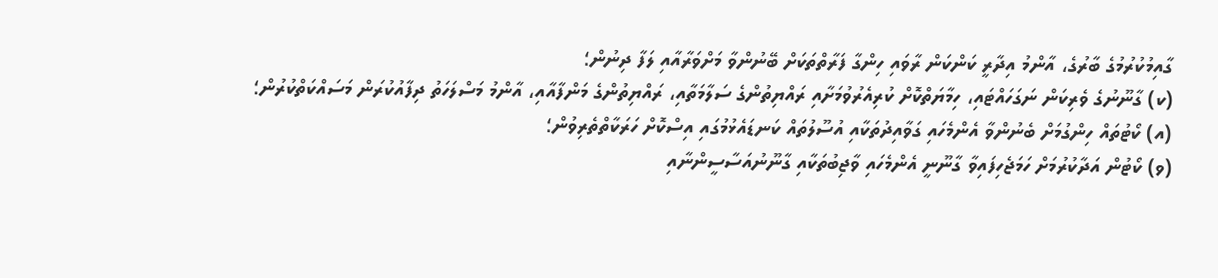ގާއިމުކުރުމުގެ ބާރުގެ، އާންމު އިދާރީ ކަންކަން ރާވައި ހިންގާ ފަރާތްތަކަށް ބޭނުންވާ މަށްވަރާއާއި ލަފާ ދިނުން؛
(ކ) ގާނޫނުގެ ވެރިކަން ނަގަހައްޓައި، ހިމާޔަތްކޮށް ކުރިއެރުވުމަށާއި ރައްޔިތުންގެ ސަލާމަތާއި، ރައްޔިތުންގެ މަންފާއާއި، އާންމު މަސްލަހަތު ދިފާއުކުރަން މަސައްކަތްކުރުން؛
(އ) ކޯޓުތައް ހިންގުމަށް ބެނުންވާ އެންމެހައި ގަވާއިދުތަކާއި އުސޫލުތައް ކަނޑައެޅުމުގައި އިސްކޮށް ހަރަކާތްތެރިވުން؛
(ވ) ކޯޓުން އަދާކުރުމަށް ހަމަޖެހިފައިވާ ގާނޫނީ އެންމެހައި ވާޖިބުތަކާއި ގާނޫނުއަސާސީންނާއި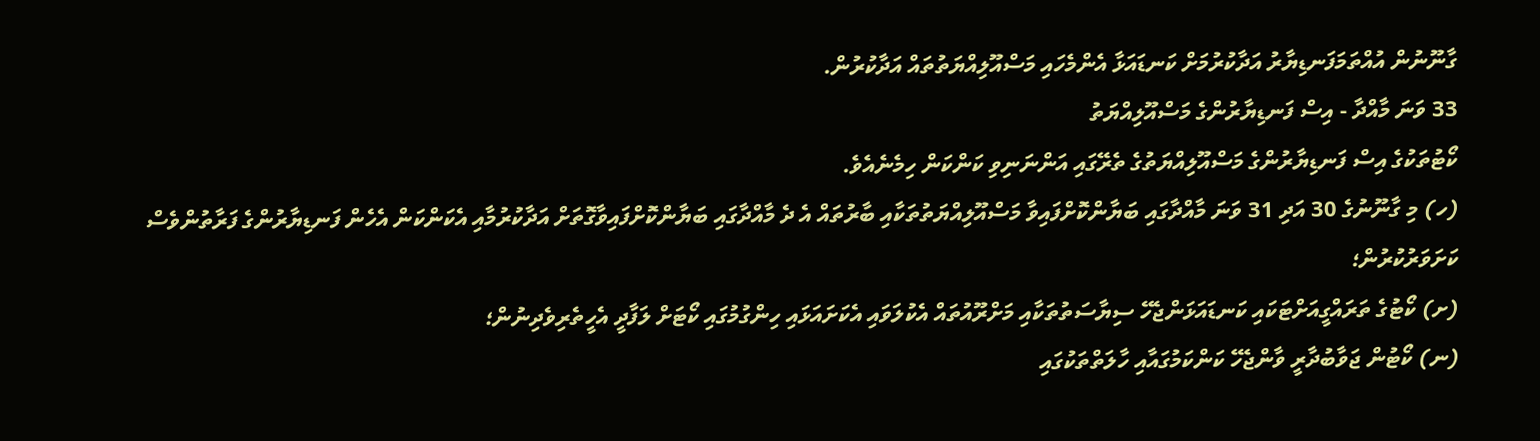ގާނޫނުން އުއްތަމަފަނޑިޔާރު އަދާކުރުމަށް ކަނޑައަޅާ އެންމެހައި މަސްއޫލިއްޔަތުތައް އަދާކުރުން.
33 ވަނަ މާއްދާ - އިސް ފަނޑިޔާރުންގެ މަސްއޫލިއްޔަތު
ކޯޓުތަކުގެ އިސް ފަނޑިޔާރުންގެ މަސްއޫލިއްޔަތުގެ ތެރޭގައި އަންނަނިވި ކަންކަން ހިމެނެއެވެ.
(ހ) މި ގާނޫނުގެ 30 އަދި 31 ވަނަ މާއްދާގައި ބަޔާންކޮށްފައިވާ މަސްއޫލިއްޔަތުތަކާއި ބާރުތައް އެ ދެ މާއްދާގައި ބަޔާންކޮށްފައިވާގޮތަށް އަދާކުރުމާއި އެކަންކަން އެހެން ފަނޑިޔާރުންގެ ފަރާތުންވެސް ކަށަވަރުކުރުން؛
(ށ) ކޯޓުގެ ތަރައްގީއަށްޓަކައި ކަނޑައަޅަންޖެހޭ ސިޔާސަތުތަކާއި މަށްރޫއުތައް އެކުލަވައި އެކަށައަޅައި ހިންގުމުގައި ކޯޓަށް ލަފާދީ އެހީތެރިވެދިނުން؛
(ނ) ކޯޓުން ޖަވާބުދާރީ ވާންޖެހޭ ކަންކަމުގައާއި ހާލަތްތަކުގައި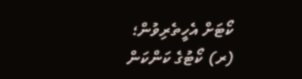ކޯޓަށް އެހީތެރިވުން؛
(ރ) ކޯޓުގެ ކަންކަން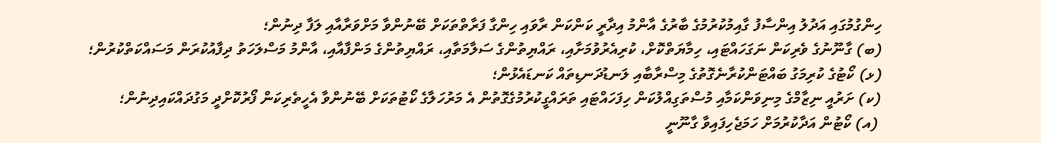ހިންގުމުގައި އަދުލު އިންސާފު ގާއިމުކުރުމުގެ ބާރުގެ އާންމު އިދާރީ ކަންކަން ރާވައި ހިންގާ ފަރާތްތަކަށް ބޭނުންވާ މަށްވަރާއާއި ލަފާ ދިނުން؛
(ބ) ގާނޫނުގެ ވެރިކަން ނަގަހައްޓައި، ހިމާޔަތްކޮށް، ކުރިއެރުވުމަށާއި، ރައްޔިތުންގެ ސަލާމަތާއި، ރައްޔިތުންގެ މަންފާއާއި، އާންމު މަސްލަހަތު ދިފާއުކުރަން މަސައްކަތްކުރުން؛
(ޅ) ކޯޓުގެ ކުރިމަގު ބައްޓަންކުރާނެގޮތުގެ މިސްރާބާއި ލަނޑުދަނޑިތައް ކަނޑައެޅުން؛
(ކ) ށަރުއީ ނިޒާމްގެ މިނިވަންކަމާއި މުސްތަގިއްލުކަން ހިފަހައްޓައި ތަރައްގީކުރުމުގެގޮތުން އެ މަރުހަލާގެ ކޯޓުތަކަށް ބޭނުންވާ އެހީތެރިކަން ފޯރުކޮށްދީ މަގުދައްކައިދިނުން؛
 (އ) ކޯޓުން އަދާކުރުމަށް ހަމަޖެހިފައިވާ ގާނޫނީ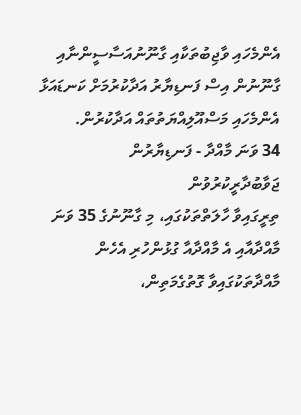އެންމެހައި ވާޖިބުތަކާއި ގާނޫނުއަސާސީންނާއި ގާނޫނުން އިސް ފަނޑިޔާރު އަދާކުރުމަށް ކަނޑައަޅާ އެންމެހައި މަސްއޫލިއްޔަތުތައް އަދާކުރުން.
34 ވަނަ މާއްދާ - ފަނޑިޔާރުން ޖަވާބުދާރީކުރުވުން
ތިރީގައިވާ ހާލަތްތަކުގައި، މި ގާނޫނުގެ 35 ވަނަ މާއްދާއާއި އެ މާއްދާއާ ގުޅުންހުރި އެހެން މާއްދާތަކުގައިވާ ގޮތުގެމަތިން،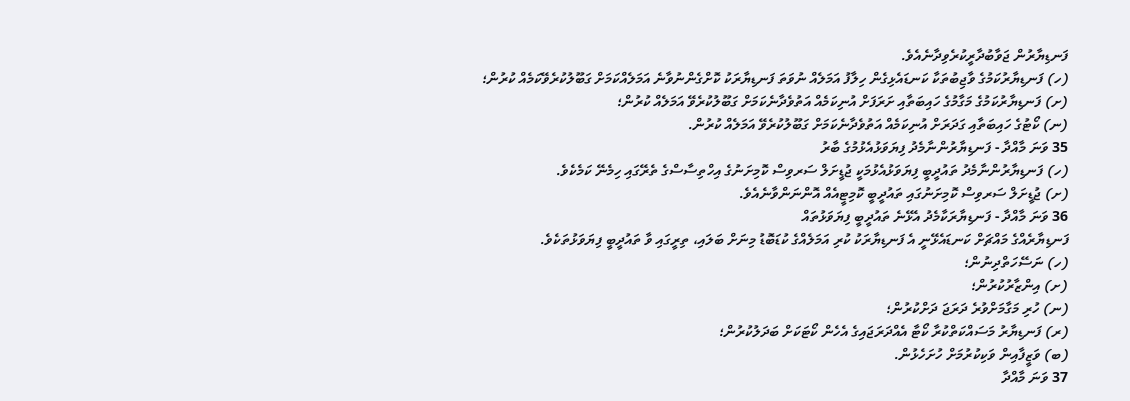ފަނޑިޔާރުން ޖަވާބުދާރީކުރެވިދާނެއެވެ.
(ހ) ފަނޑިޔާރުކަމުގެ ވާޖިބުތަކާ ކަނޑައެޅިގެން ހިލާފު އަމަލެއް ނުވަތަ ފަނޑިޔާރަކު ކޮށްގެންނުވާނެ އަމަލެއްކަމަށް ގަބޫލުކުރެވޭކަމެއް ކުރުން؛
(ށ) ފަނޑިޔާރުކަމުގެ މަގާމުގެ ހައިބަތާއި ށަރަފަށް އުނިކަމެއް އަތުވެދާނެކަމަށް ގަބޫލުކުރެވޭ އަމަލެއް ކުރުން؛
(ނ) ކޯޓުގެ ހައިބަތާއި ގަދަރަށް އުނިކަމެއް އަތުވެދާނެކަމަށް ގަބޫލުކުރެވޭ އަމަލެއް ކުރުން.
35 ވަނަ މާއްދާ - ފަނޑިޔާރުންނާމެދު ފިޔަވަޅުއެޅުމުގެ ބާރު
(ހ) ފަނޑިޔާރުންނާމެދު ތައުދީބީ ފިޔަވަޅުއެޅުމަކީ ޖުޑީށަލް ސަރވިސް ކޮމިށަނުގެ އިހްތިސާސްގެ ތެރޭގައި ހިމެނޭ ކަމެކެވެ.
(ށ) ޖުޑީށަލް ސަރވިސް ކޮމިށަނުގައި ތައުދީބީ ކޮމިޓީއެއް އޮންނަންވާނެއެވެ.
36 ވަނަ މާއްދާ - ފަނޑިޔާރަކާމެދު އެޅޭނެ ތައުދީބީ ފިޔަވަޅުތައް
ފަނޑިޔާރެއްގެ މައްޗަށް ކަނޑައެޅޭނީ އެ ފަނޑިޔާރަކު ކުރި އަމަލެއްގެ ކުޑަބޮޑު މިނަށް ބަލައި، ތިރީގައި ވާ ތައުދީބީ ފިޔަވަޅުތަކެވެ.
(ހ) ނަސޭހަތްދިނުން؛
(ށ) އިންޒާރުކުރުން؛
(ނ) ހުރި މަގާމަށްވުރެ ދަރަޖަ ދަށްކުރުން؛
(ރ) ފަނޑިޔާރު މަސައްކަތްކުރާ ކޯޓާ އެއްދަރަޖައިގެ އެހެން ކޯޓަކަށް ބަދަލުކުރުން؛
(ބ) ވަޒީފާއިން ވަކިކުރުމަށް ހުށަހެޅުން.
37 ވަނަ މާއްދާ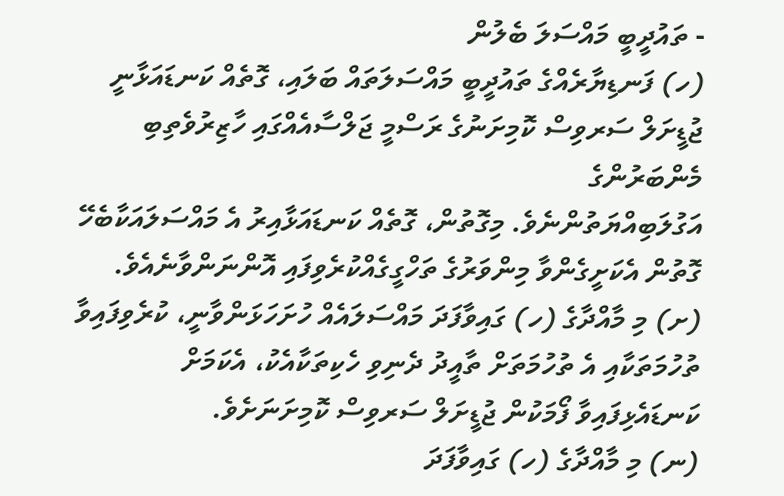- ތައުދީބީ މައްސަލަ ބެލުން
(ހ) ފަނޑިޔާރެއްގެ ތައުދީބީ މައްސަލަތައް ބަލައި، ގޮތެއް ކަނޑައަޅާނީ ޖުޑީށަލް ސަރވިސް ކޮމިށަނުގެ ރަސްމީ ޖަލްސާއެއްގައި ހާޒިރުވެތިބި މެންބަރުންގެ
އަގުލަބިއްޔަތުންނެވެ. މިގޮތުން، ގޮތެއް ކަނޑައަޅާއިރު އެ މައްސަލައަކާބެހޭ ގޮތުން އެކަށީގެންވާ މިންވަރުގެ ތަހްގީގެއްކުރެވިފައި އޮންނަންވާނެއެވެ.
(ށ) މި މާއްދާގެ (ހ) ގައިވާފަދަ މައްސަލައެއް ހުށަހަޅަންވާނީ، ކުރެވިފައިވާ ތުހުމަތަކާއި އެ ތުހުމަތަށް ތާއީދު ދެނިވި ހެކިތަކާއެކު، އެކަމަށް ކަނޑައެޅިފައިވާ ފޯމަކުން ޖުޑީށަލް ސަރވިސް ކޮމިށަނަށެވެ.
(ނ) މި މާއްދާގެ (ހ) ގައިވާފަދަ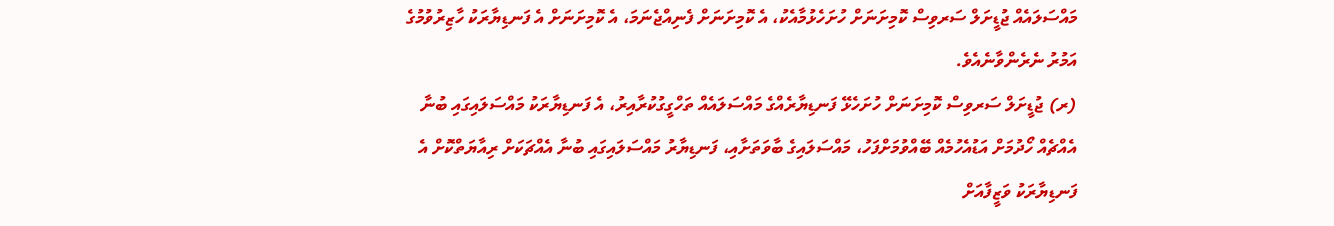މައްސަލައެއް ޖުޑީށަލް ސަރވިސް ކޮމިށަނަށް ހުށަހެޅުމާއެކު، އެ ކޮމިށަނަށް ފެނިއްޖެނަމަ، އެ ކޮމިށަނަށް އެ ފަނޑިޔާރަކު ހާޒިރުވުމުގެ އަމުރު ނެރެންވާނެއެވެ.
(ރ) ޖުޑީށަލް ސަރވިސް ކޮމިށަނަށް ހުށަހެޅޭ ފަނޑިޔާރެއްގެ މައްސަލައެއް ތަހްގީގުކުރާއިރު، އެ ފަނޑިޔާރަކު މައްސަލައިގައި ބުނާ އެއްޗެއް ހޯދުމަށް އަޑުއެހުމެއް ބޭއްވުމަށްފަހު، މައްސަލައިގެ ބާވަތަށާއި، ފަނޑިޔާރު މައްސަލައިގައި ބުނާ އެއްޗަކަށް ރިއާޔަތްކޮށް އެ ފަނޑިޔާރަކު ވަޒީފާއަށް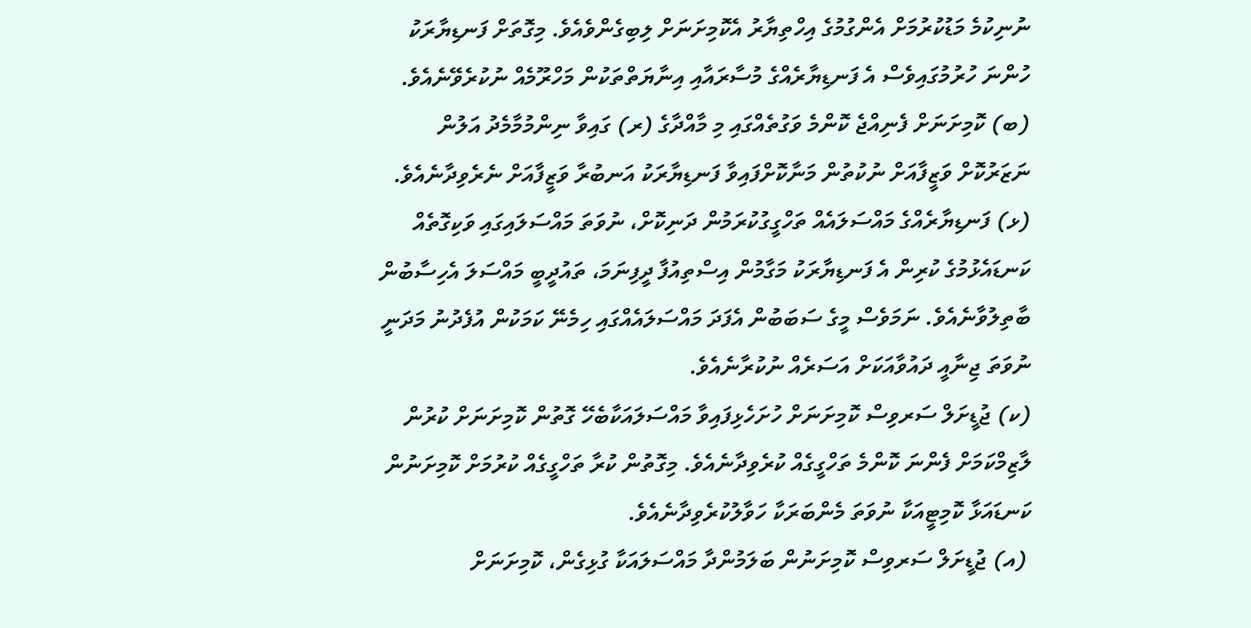ނުނިކުމެ މަޑުކުރުމަށް އެންގުމުގެ އިހްތިޔާރު އެކޮމިށަނަށް ލިބިގެންވެއެވެ. މިގޮތަށް ފަނޑިޔާރަކު ހުންނަ ހުރުމުގައިވެސް އެ ފަނޑިޔާރެއްގެ މުސާރައާއި އިނާޔަތްތަކުން މަހްރޫމެއް ނުކުރެވޭނެއެވެ.
(ބ) ކޮމިށަނަށް ފެނިއްޖެ ކޮންމެ ވަގުތެއްގައި މި މާއްދާގެ (ރ) ގައިވާ ނިންމުމާމެދު އަލުން ނަޒަރުކޮށް ވަޒީފާއަށް ނުކުތުން މަނާކޮށްފައިވާ ފަނޑިޔާރަކު އަނބުރާ ވަޒީފާއަށް ނެރެވިދާނެއެވެ.
(ޅ) ފަނޑިޔާރެއްގެ މައްސަލައެއް ތަހްގީގުކުރަމުން ދަނިކޮށް، ނުވަތަ މައްސަލައިގައި ވަކިގޮތެއް ކަނޑައެޅުމުގެ ކުރިން އެ ފަނޑިޔާރަކު މަގާމުން އިސްތިއުފާ ދީފިނަމަ، ތައުދީބީ މައްސަލަ އެހިސާބުން ބާތިލުވާނެއެވެ. ނަމަވެސް މީގެ ސަބަބުން އެފަދަ މައްސަލައެއްގައި ހިމެނޭ ކަމަކުން އުފެދުނު މަދަނީ ނުވަތަ ޖިނާއީ ދައުވާއަކަށް އަސަރެއް ނުކުރާނެއެވެ.
(ކ) ޖުޑީށަލް ސަރވިސް ކޮމިށަނަށް ހުށަހެޅިފައިވާ މައްސަލައަކާބެހޭ ގޮތުން ކޮމިށަނަށް ކުރުން ލާޒިމްކަމަށް ފެންނަ ކޮންމެ ތަހްގީގެއް ކުރެވިދާނެއެވެ. މިގޮތުން ކުރާ ތަހްގީގެއް ކުރުމަށް ކޮމިށަނުން ކަނޑައަޅާ ކޮމިޓީއަކާ ނުވަތަ މެންބަރަކާ ހަވާލުކުރެވިދާނެއެވެ.
 (އ) ޖުޑީށަލް ސަރވިސް ކޮމިށަނުން ބަލަމުންދާ މައްސަލައަކާ ގުޅިގެން، ކޮމިށަނަށް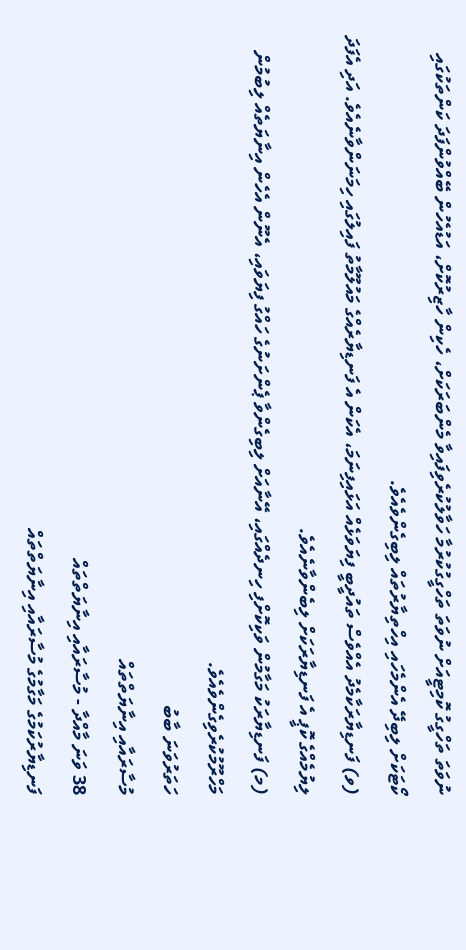ނުވަތަ ތަހްގީގު ކޮމިޓީއަށް ނުވަތަ ތަހްގީގުކުރުމާ ހަވާލުކުރެވިފައިވާ މެންބަރަކަށް، ހެކިން ހާޒިރުކޮށް، އަޑުއެހުން ބޭއްވުންފަދަ ކަންތަކުގައި ކޯޓަކަށް ލިބިދޭ އެންމެހައި އިހްތިޔާރުތައް ލިބިގެންވެއެވެ.
(ވ) ފަނޑިޔާރަކާމެދު އެއްވެސް ތައުދީބީ ފިޔަވަޅެއް އަޅައިފިނަމަ، އެކަން އެ ފަނޑިޔާރެއްގެ މައުލޫމާތު ފައިލުގައި ހިމަނަންވާނެއެވެ. އަދި އެފަދަ ލިޔުމެއްގެ ކޮޕީ އެ ފަނޑިޔާރަކަށް ލިބެންވާނެއެވެ.
(މ) ފަނޑިޔާރަކު މަގާމުން ވަކިކޮށްފި ހިނދެއްގައި، އޭނާއަށް ލިބިގެންވާ ޕެންށަނުގެ ހައްގު ފިޔަވައި، އެނޫން އެހެން އިނާޔަތެއް ލިބުމުން މަހްރޫމުކުރެވިގެންވެއެވެ.
ހަތަރުވަނަ ބާބު
މުސާރައާއި އިނާޔަތްތައް
38 ވަނަ މާއްދާ - މުސާރައާއި އިނާޔަތްތައް
ފަނޑިޔާރުކަމުގެ މަގާމުގެ މުސާރައާއި އިނާޔަތްތައް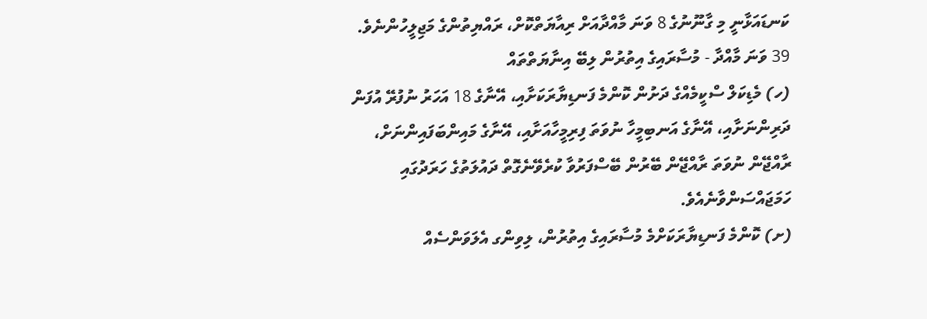ކަނޑައަޅާނީ މި ގާނޫނުގެ 8 ވަނަ މާއްދާއަށް ރިއާޔަތްކޮށް، ރައްޔިތުންގެ މަޖިލީހުންނެވެ.
39 ވަނަ މާއްދާ - މުސާރައިގެ އިތުރުން ލިބޭ އިނާޔަތްތައް
(ހ) މެޑިކަލް ސްކީމެއްގެ ދަށުން ކޮންމެ ފަނޑިޔާރަކަށާއި، އޭނާގެ 18 އަހަރު ނުފުރޭ އުފަން ދަރިންނަށާއި، އޭނާގެ އަނބިމީހާ ނުވަތަ ފިރިމީހާއަށާއި، އޭނާގެ މައިންބަފައިންނަށް، ރާއްޖޭން ނުވަތަ ރާއްޖޭން ބޭރުން ބޭސްފަރުވާ ކުރެވޭނެގޮތް ދައުލަތުގެ ހަރަދުގައި ހަމަޖައްސަންވާނެއެވެ.
(ށ) ކޮންމެ ފަނޑިޔާރަކަށްމެ މުސާރައިގެ އިތުރުން، ލިވިންގ އެލަވަންސެއް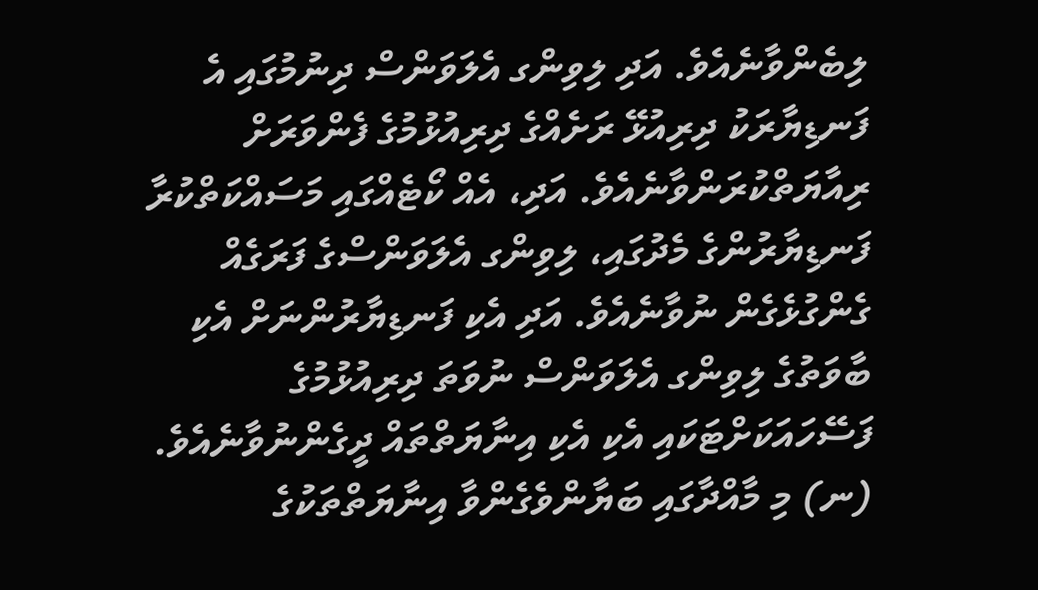ލިބެންވާނެއެވެ. އަދި ލިވިންގ އެލަވަންސް ދިނުމުގައި އެ ފަނޑިޔާރަކު ދިރިއުޅޭ ރަށެއްގެ ދިރިއުޅުމުގެ ފެންވަރަށް ރިއާޔަތްކުރަންވާނެއެވެ. އަދި، އެއް ކޯޓެއްގައި މަސައްކަތްކުރާ ފަނޑިޔާރުންގެ މެދުގައި، ލިވިންގ އެލަވަންސްގެ ފަރަގެއް ގެންގުޅެގެން ނުވާނެއެވެ. އަދި އެކި ފަނޑިޔާރުންނަށް އެކި ބާވަތުގެ ލިވިންގ އެލަވަންސް ނުވަތަ ދިރިއުޅުމުގެ ފަސޭހައަކަށްޓަކައި އެކި އެކި އިނާޔަތްތައް ދީގެންނުވާނެއެވެ.
(ނ) މި މާއްދާގައި ބަޔާންވެގެންވާ އިނާޔަތްތަކުގެ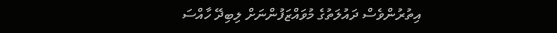އިތުރުންވެސް ދައުލަތުގެ މުވައްޒަފުންނަށް ލިބިދޭ ހާއްސަ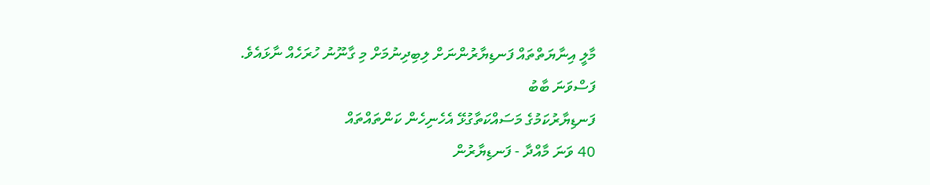މާލީ އިނާޔަތްތައް ފަނޑިޔާރުންނަށް ލިބިދިނުމަށް މި ގާނޫނު ހުރަހެއް ނާޅައެވެ.
ފަސްވަނަ ބާބު
ފަނޑިޔާރުކަމުގެ މަސައްކަތާގުޅޭ އެހެނިހެން ކަންތައްތައް
40 ވަނަ މާއްދާ - ފަނޑިޔާރުން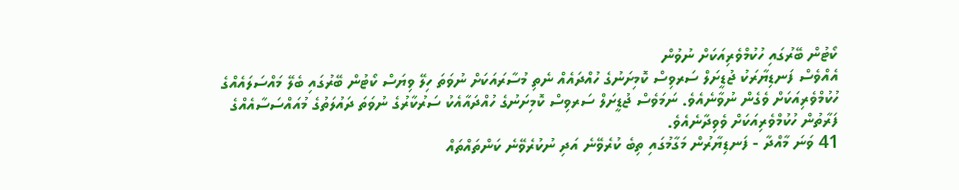ކޯޓުން ބޭރުގައި ހުކުމްވެރިއަކަށް ނުވުން
އެއްވެސް ފަނޑިޔާރަކު ޖުޑީށަލް ސަރވިސް ކޮމިށަނުގެ ހުއްދައެއް ނެތި މުސާރައަކަށް ނުވަތަ ހިލޭ ވިޔަސް ކޯޓުން ބޭރުގައި ބެލޭ މައްސަލައެއްގެ ހުކުމްވެރިއަކަށް ވެގެން ނުވާނެއެވެ. ނަމަވެސް ޖުޑީށަލް ސަރވިސް ކޮމިށަނުގެ ހުއްދައާއެކު ސަރުކާރުގެ ނުވަތަ ދައުލަތުގެ މުއައްސަސާއެއްގެ ފަރާތުން ހުކުމްވެރިއަކަށް ވެވިދާނެއެވެ.
41 ވަނަ މާއްދާ - ފަނޑިޔާރުން މަގާމުގައި ތިބެ ކުރެވޭނެ އަދި ނުކުރެވޭނެ ކަންތައްތައް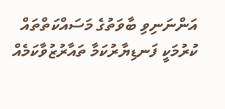އަންނަނިވި ބާވަތުގެ މަސައްކަތްތައް ކުރުމަކީ ފަނޑިޔާރުކަމާ ތައާރުޒުވާކަމެއް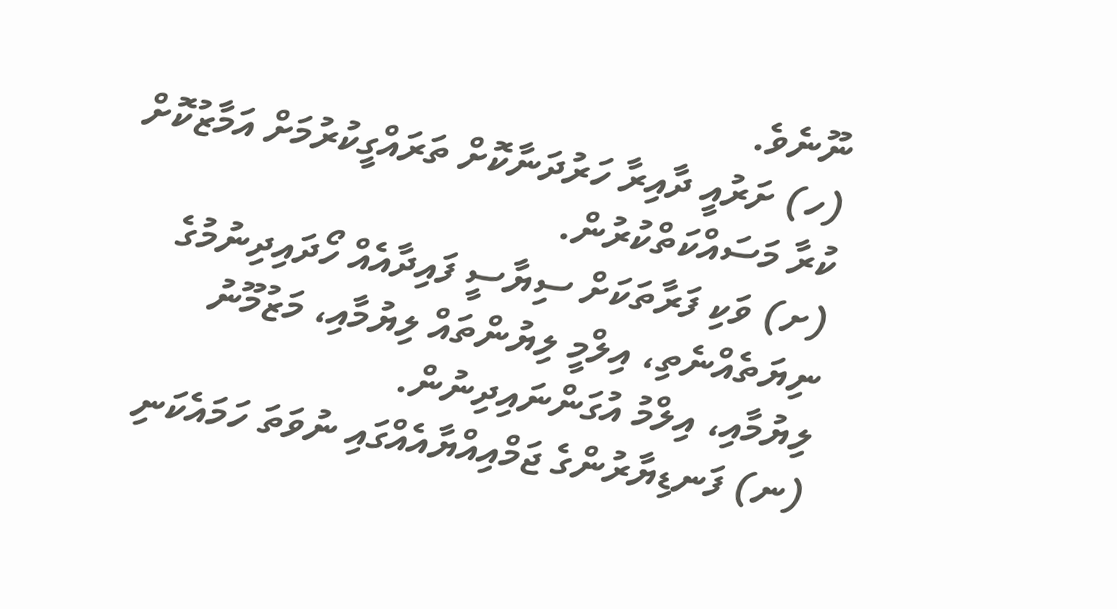ނޫނެވެ.
(ހ) ށަރުއީ ދާއިރާ ހަރުދަނާކޮށް ތަރައްގީކުރުމަށް އަމާޒުކޮށް ކުރާ މަސައްކަތްކުރުން.
(ށ) ވަކި ފަރާތަކަށް ސިޔާސީ ފައިދާއެއް ހޯދައިދިނުމުގެ ނިޔަތެއްނެތި، އިލްމީ ލިޔުންތައް ލިޔުމާއި، މަޒުމޫނު ލިޔުމާއި، އިލްމު އުގަންނައިދިނުން.
(ނ) ފަނޑިޔާރުންގެ ޖަމްއިއްޔާއެއްގައި ނުވަތަ ހަމައެކަނި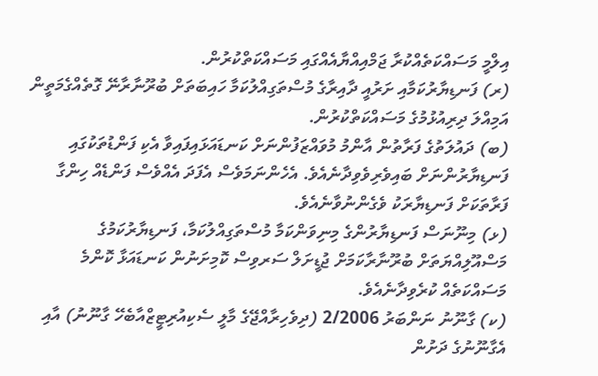އިލްމީ މަސައްކަތެއްކުރާ ޖަމްއިއްޔާއެއްގައި މަސައްކަތްކުރުން.
(ރ) ފަނޑިޔާރުކަމާއި ށަރުއީ ދާއިރާގެ މުސްތަގިއްލުކަމާ ހައިބަތަށް ބުރޫނާރާނޭ ގޮތެއްގެމަތީން އަމިއްލަ ދިރިއުޅުމުގެ މަސައްކަތްކުރުން.
(ބ) ދައުލަތުގެ ފަރާތުން އާންމު މުވައްޒަފުންނަށް ކަނޑައަޅައިފައިވާ އެކި ފަންޑުތަކުގައި ފަނޑިޔާރުންނަށް ބައިވެރިވެވިދާނެއެވެ. އެހެންނަމަވެސް އެފަދަ އެއްވެސް ފަންޑެއް ހިންގާ ފަރާތަކަށް ފަނޑިޔާރަކު ވެގެންނުވާނެއެވެ.
(ޅ) މިނޫނަސް ފަނޑިޔާރުންގެ މިނިވަންކަމާ މުސްތަގިއްލުކަމާ، ފަނޑިޔާރުކަމުގެ މަސްއޫލިއްޔަތަށް ބުރޫނާރާކަމަށް ޖުޑީށަލް ސަރވިސް ކޮމިށަނުން ކަނޑައަޅާ ކޮންމެ މަސައްކަތެއް ކުރެވިދާނެއެވެ.
(ކ) ގާނޫނު ނަންބަރު 2/2006 (ދިވެހިރާއްޖޭގެ މާލީ ސެކިއުރިޓީޒްއާބެހޭ ގާނޫނު) އާއި އެގާނޫނުގެ ދަށުން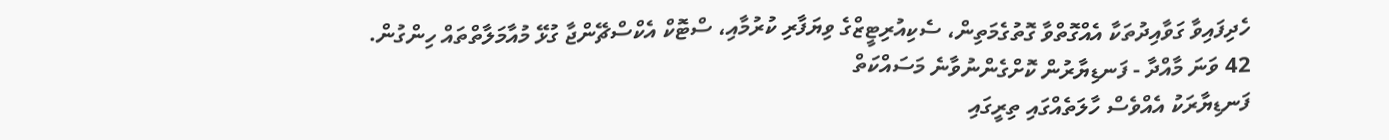ހެދިފައިވާ ގަވާއިދުތަކާ އެއްގޮތްވާ ގޮތުގެމަތިން، ސެކިއުރިޓީޒްގެ ވިޔަފާރި ކުރުމާއި، ސްޓޮކް އެކްސްޗޭންޖާ ގުޅޭ މުއާމަލާތްތައް ހިންގުން.
42 ވަނަ މާއްދާ - ފަނޑިޔާރުން ކޮށްގެންނުވާނެ މަސައްކަތް
ފަނޑިޔާރަކު އެއްވެސް ހާލަތެއްގައި ތިރީގައި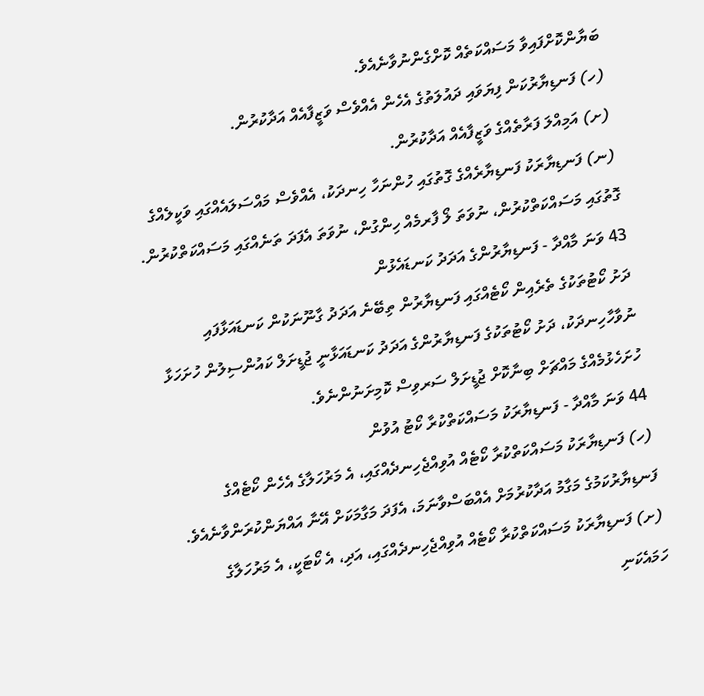ބަޔާންކޮށްފައިވާ މަސައްކަތެއް ކޮށްގެންނުވާނެއެވެ.
(ހ) ފަނޑިޔާރުކަން ފިޔަވައި ދައުލަތުގެ އެހެން އެއްވެސް ވަޒީފާއެއް އަދާކުރުން.
(ށ) އަމިއްލަ ފަރާތެއްގެ ވަޒީފާއެއް އަދާކުރުން.
(ނ) ފަނޑިޔާރަކު ފަނޑިޔާރެއްގެ ގޮތުގައި ހުންނަހާ ހިނދަކު، އެއްވެސް މައްސަލައެއްގައި ވަކީލެއްގެ ގޮތުގައި މަސައްކަތްކުރުން، ނުވަތަ ލޯ ފާރމެއް ހިންގުން، ނުވަތަ އެފަދަ ތަނެއްގައި މަސައްކަތްކުރުން.
43 ވަނަ މާއްދާ - ފަނޑިޔާރުންގެ އަދަދު ކަނޑައެޅުން
ދަށު ކޯޓުތަކުގެ ތެރެއިން ކޯޓެއްގައި ފަނޑިޔާރުން ތިބޭނެ އަދަދު ގާނޫނަކުން ކަނޑައަޅާފައި ނުވާހާހިނދަކު، ދަށު ކޯޓުތަކުގެ ފަނޑިޔާރުންގެ އަދަދު ކަނޑައަޅާނީ ޖުޑީށަލް ކައުންސިލުން ހުށަހަޅާ ހުށަހެޅުމެއްގެ މައްޗަށް ބިނާކޮށް ޖުޑީށަލް ސަރވިސް ކޮމިށަނުންނެވެ.
44 ވަނަ މާއްދާ - ފަނޑިޔާރަކު މަސައްކަތްކުރާ ކޯޓު އުވުން
(ހ) ފަނޑިޔާރަކު މަސައްކަތްކުރާ ކޯޓެއް އުވިއްޖެހިނދެއްގައި، އެ މަރުހަލާގެ އެހެން ކޯޓެއްގެ ފަނޑިޔާރުކަމުގެ މަގާމު އަދާކުރުމަށް އެއްބަސްވާނަމަ، އެފަދަ މަގާމަކަށް އޭނާ އައްޔަންކުރަންވާނެއެވެ.
(ށ) ފަނޑިޔާރަކު މަސައްކަތްކުރާ ކޯޓެއް އުވިއްޖެހިނދެއްގައި، އަދި، އެ ކޯޓަކީ، އެ މަރުހަލާގެ ހަމައެކަނި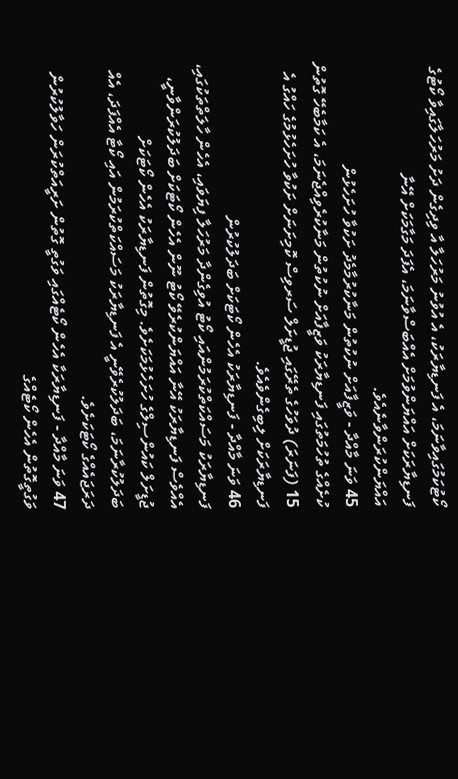ކޯޓުކަމުގައިވާނަމަ، އެ ފަނޑިޔާރަކު، އެ އުވުނު މަރުހަލާ އާ ވިދިގެން ދަށު މަރުހަލާގައިވާ ކޯޓުގެ ފަނޑިޔާރަކަށް އައްޔަންވުމަށް އެއްބަސްވާނަމަ، އެފަދަ މަގާމަކަށް އޭނާ އައްޔަންކުރަންވާނެއެވެ.
45 ވަނަ މާއްދާ - ވަޒީފާއަށް ނުކުތުން މަނާކުރުމާމެދު ށަކުވާ ހުށަހެޅުން
ކުށެއްގެ ތުހުމަތުގައި ފަނޑިޔާރަކު ވަޒީފާއަށް ނުކުތުން މަނާކުރެވިއްޖެނަމަ، އެ ކަމާބެހޭ ގޮތުން 15 (ފަނަރަ) ދުވަހުގެ ތެރޭގައި ޖުޑީށަލް ސަރވިސް ކޮމިށަނަށް ށަކުވާ ހުށަހެޅުމުގެ ހައްގު އެ ފަނޑިޔާރަކަށް ލިބިގެންވެއެވެ.
46 ވަނަ މާއްދާ - ފަނޑިޔާރަކު އެހެން ކޯޓަކަށް ބަދަލުކުރުން
ފަނޑިޔާރަކު މަސައްކަތްކުރަމުންއައި ކޯޓު އުވިގެންދާ މަރުހަލާ ފިޔަވައި، އެހެން ހާލަތްތަކުގައި، އެއްވެސް ފަނޑިޔާރަކު އޭނާ އައްޔަންކުރެވޭ ކޯޓު ނޫން އެހެން ކޯޓަކަށް ބަދަލުކުރަންވާނީ، ޖުޑީށަލް ކައުންސިލްގެ ހުށަހެޅުމަކަށެވެ. މިގޮތުން ފަނޑިޔާރަކު އެހެން ކޯޓަކަށް ބަދަލުކުރާނަމަ، ބަދަލުކުރެވޭނީ އެ ފަނޑިޔާރަކު މަސައްކަތްކުރަމުން އައި ކޯޓާ އެއްފަދަ، އެއް ދަރަޖައެއްގެ ކޯޓަކަށެވެ.
47 ވަނަ މާއްދާ - ފަނޑިޔާރަކާ އެހެން ކޯޓެއްގައި ވަގުތީ ގޮތުން ށަރީއަތްކުރަން ހަވާލުކުރުން
ވަގުތީގޮތުން އެހެން ކޯޓެއްގެ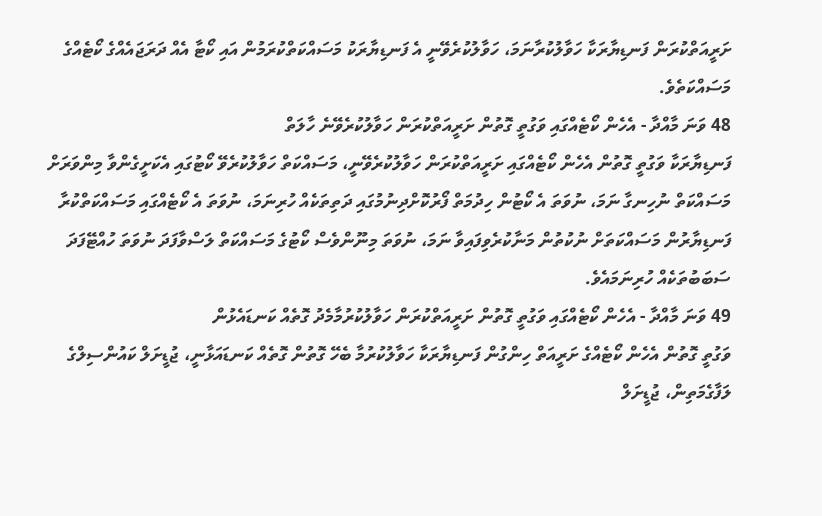ށަރީއަތްކުރަން ފަނޑިޔާރަކާ ހަވާލުކުރާނަމަ، ހަވާލުކުރެވޭނީ އެ ފަނޑިޔާރަކު މަސައްކަތްކުރަމުން އައި ކޯޓާ އެއް ދަރަޖައެއްގެ ކޯޓެއްގެ މަސައްކަތެވެ.
48 ވަނަ މާއްދާ - އެހެން ކޯޓެއްގައި ވަގުތީ ގޮތުން ށަރީއަތްކުރަން ހަވާލުކުރެވޭނެ ހާލަތް
ފަނޑިޔާރަކާ ވަގުތީ ގޮތުން އެހެން ކޯޓެއްގައި ށަރީއަތްކުރަން ހަވާލުކުރެވޭނީ، މަސައްކަތް ހަވާލުކުރެވޭ ކޯޓުގައި އެކަށީގެންވާ މިންވަރަށް މަސައްކަތް ނުހިނގާ ނަމަ، ނުވަތަ އެ ކޯޓުން ހިދުމަތް ފޯރުކޮށްދިނުމުގައި ދަތިތަކެއް ހުރިނަމަ، ނުވަތަ އެ ކޯޓެއްގައި މަސައްކަތްކުރާ ފަނޑިޔާރުން މަސައްކަތަށް ނުކުތުން މަނާކުރެވިފައިވާ ނަމަ، ނުވަތަ މިނޫންވެސް ކޯޓުގެ މަސައްކަތް ލަސްވާފަދަ ނުވަތަ ހުއްޓޭފަދަ ސަބަބުތަކެއް ހުރިނަމައެވެ.
49 ވަނަ މާއްދާ - އެހެން ކޯޓެއްގައި ވަގުތީ ގޮތުން ށަރީއަތްކުރަން ހަވާލުކުރުމާމެދު ގޮތެއް ކަނޑައެޅުން
ވަގުތީ ގޮތުން އެހެން ކޯޓެއްގެ ށަރީއަތް ހިންގުން ފަނޑިޔާރަކާ ހަވާލުކުރުމާ ބެހޭ ގޮތުން ގޮތެއް ކަނޑައަޅާނީ، ޖުޑީށަލް ކައުންސިލްގެ ލަފާގެމަތިން، ޖުޑީށަލް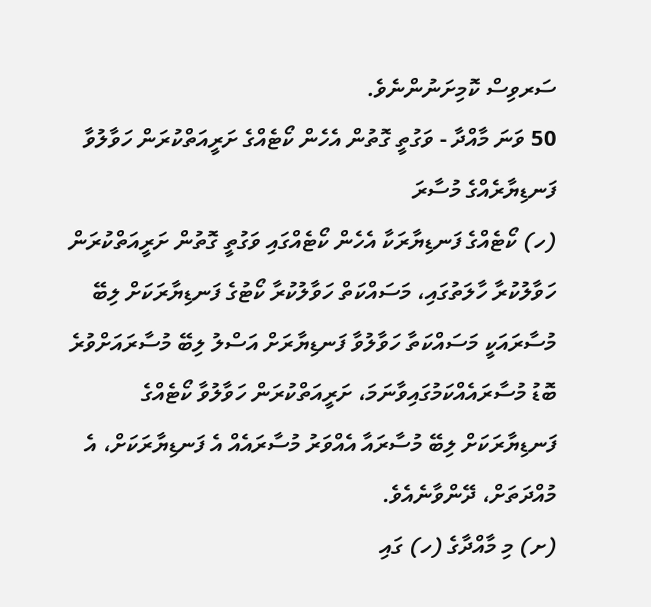ސަރވިސް ކޮމިށަނުންނެވެ.
50 ވަނަ މާއްދާ - ވަގުތީ ގޮތުން އެހެން ކޯޓެއްގެ ށަރީއަތްކުރަން ހަވާލުވާ ފަނޑިޔާރެއްގެ މުސާރަ
(ހ) ކޯޓެއްގެ ފަނޑިޔާރަކާ އެހެން ކޯޓެއްގައި ވަގުތީ ގޮތުން ށަރީއަތްކުރަން ހަވާލުކުރާ ހާލަތުގައި، މަސައްކަތް ހަވާލުކުރާ ކޯޓުގެ ފަނޑިޔާރަކަށް ލިބޭ މުސާރައަކީ މަސައްކަތާ ހަވާލުވާ ފަނޑިޔާރަށް އަސްލު ލިބޭ މުސާރައަށްވުރެ ބޮޑު މުސާރައެއްކަމުގައިވާނަމަ، ށަރީއަތްކުރަން ހަވާލުވާ ކޯޓެއްގެ ފަނޑިޔާރަކަށް ލިބޭ މުސާރައާ އެއްވަރު މުސާރައެއް އެ ފަނޑިޔާރަކަށް، އެ މުއްދަތަށް، ދޭންވާނެއެވެ.
(ށ) މި މާއްދާގެ (ހ) ގައި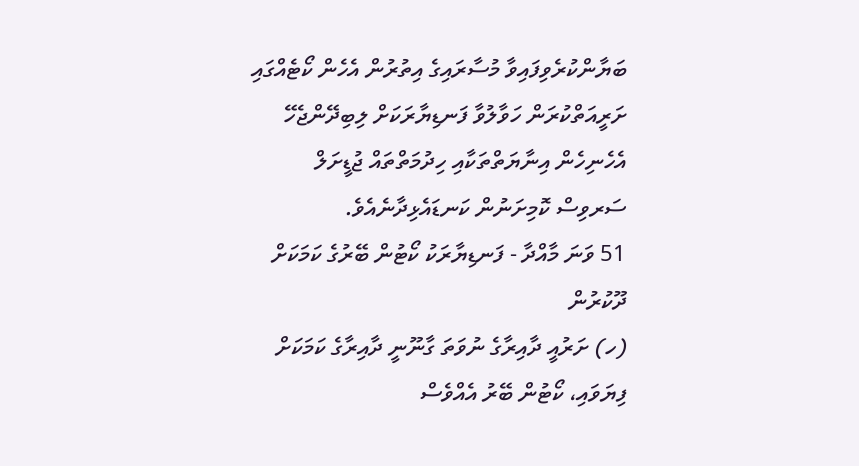ބަޔާންކުރެވިފައިވާ މުސާރައިގެ އިތުރުން އެހެން ކޯޓެއްގައި ށަރީއަތްކުރަން ހަވާލުވާ ފަނޑިޔާރަކަށް ލިބިދޭންޖެހޭ އެހެނިހެން އިނާޔަތްތަކާއި ހިދުމަތްތައް ޖުޑީށަލް ސަރވިސް ކޮމިށަނުން ކަނޑައެޅިދާނެއެވެ.
51 ވަނަ މާއްދާ - ފަނޑިޔާރަކު ކޯޓުން ބޭރުގެ ކަމަކަށް ދޫކުރުން
(ހ) ށަރުއީ ދާއިރާގެ ނުވަތަ ގާނޫނީ ދާއިރާގެ ކަމަކަށް ފިޔަވައި، ކޯޓުން ބޭރު އެއްވެސް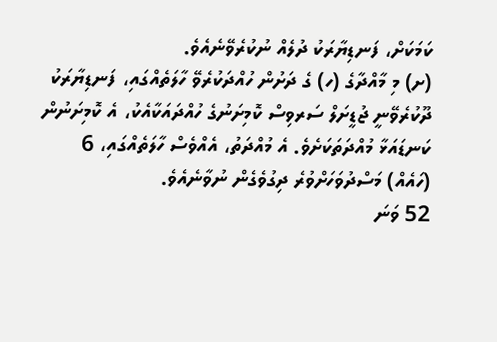ކަމަކަށް، ފަނޑިޔާރަކު ދުލެއް ނުކުރެވޭނެއެވެ.
(ށ) މި މާއްދާގެ (ހ) ގެ ދަށުން ހުއްދަކުރެވޭ ހާލަތެއްގައި، ފަނޑިޔާރަކު ދޫކުރެވޭނީ ޖުޑީށަލް ސަރވިސް ކޮމިށަނުގެ ހުއްދައަކާއެކު، އެ ކޮމިށަނުން ކަނޑައަޅާ މުއްދަތަކަށެވެ. އެ މުއްދަތު، އެއްވެސް ހާލަތެއްގައި، 6 (ހައެއް) މަސްދުވަހަށްވުރެ ދިގުވެގެން ނުވާނެއެވެ.
52 ވަނަ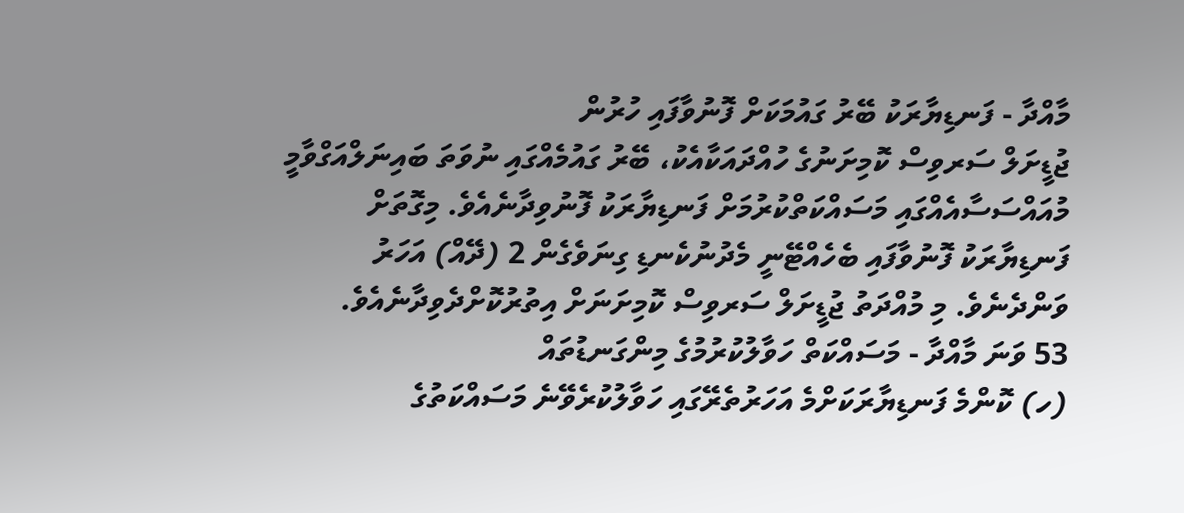މާއްދާ - ފަނޑިޔާރަކު ބޭރު ގައުމަކަށް ފޮނުވާފައި ހުރުން
ޖުޑީށަލް ސަރވިސް ކޮމިށަނުގެ ހުއްދައަކާއެކު، ބޭރު ގައުމެއްގައި ނުވަތަ ބައިނަލްއަގްވާމީ މުއައްސަސާއެއްގައި މަސައްކަތްކުރުމަށް ފަނޑިޔާރަކު ފޮނުވިދާނެއެވެ. މިގޮތަށް ފަނޑިޔާރަކު ފޮނުވާފައި ބެހެއްޓޭނީ މެދުނުކެނޑި ގިނަވެގެން 2 (ދޭއް) އަހަރު ވަންދެނެވެ. މި މުއްދަތު ޖުޑީށަލް ސަރވިސް ކޮމިށަނަށް އިތުރުކޮށްދެވިދާނެއެވެ.
53 ވަނަ މާއްދާ - މަސައްކަތް ހަވާލުކުރުމުގެ މިންގަނޑުތައް
(ހ) ކޮންމެ ފަނޑިޔާރަކަށްމެ އަހަރުތެރޭގައި ހަވާލުކުރެވޭނެ މަސައްކަތުގެ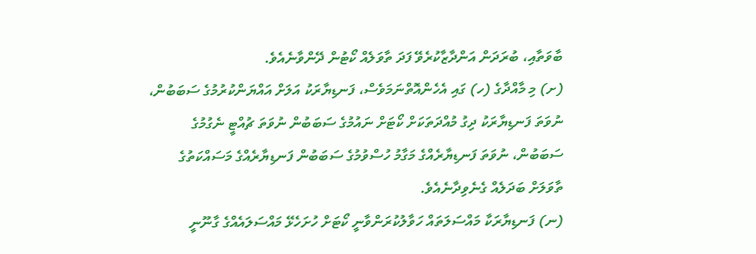ބާވަތާއި، ބުރަދަން އަންދާޒާކުރެވޭ ފަދަ ތާވަލެއް ކޯޓުން ދޭންވާނެއެވެ.
(ށ) މި މާއްދާގެ (ހ) ގައި އެހެންއޮތްނަމަވެސް، ފަނޑިޔާރަކު އަލަށް އައްޔަންކުރުމުގެ ސަބަބުން، ނުވަތަ ފަނޑިޔާރަކު ދިގު މުއްދަތަކަށް ކޯޓަށް ނައުމުގެ ސަބަބުން ނުވަތަ ޗުއްޓީ ނެގުމުގެ ސަބަބުން، ނުވަތަ ފަނޑިޔާރެއްގެ މަގާމު ހުސްވުމުގެ ސަބަބުން ފަނޑިޔާރެއްގެ މަސައްކަތުގެ ތާވަލަށް ބަދަލެއް ގެނެވިދާނެއެވެ.
(ނ) ފަނޑިޔާރަކާ މައްސަލަތައް ހަވާލުކުރަންވާނީ ކޯޓަށް ހުށަހެޅޭ މައްސަލައެއްގެ ގާނޫނީ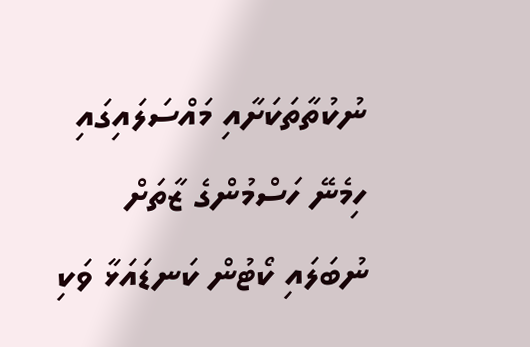ނުކުތާތަކަށާއި މައްސަލައިގައި ހިމެނޭ ހަސްމުންގެ ޒާތަށް ނުބަލައި ކޯޓުން ކަނޑައަޅާ ވަކި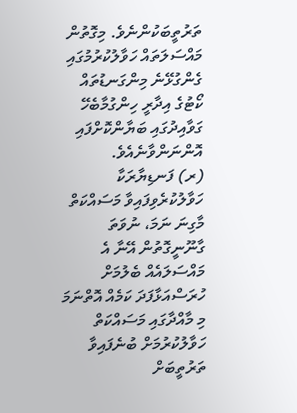ތަރުތީބަކުންނެވެ. މިގޮތުން މައްސަލަތައް ހަވާލުކުރުމުގައި ގެންގުޅޭނެ މިންގަނޑުތައް ކޯޓުގެ އިދާރީ ހިންގުމާބެހޭ ގަވާއިދުގައި ބަޔާންކޮށްފައި އޮންނަންވާނެއެވެ.
(ރ) ފަނޑިޔާރަކާ ހަވާލުކުރެވިފައިވާ މަސައްކަތް މާގިނަ ނަމަ، ނުވަތަ ގާނޫނީގޮތުން އޭނާ އެ މައްސަލައެއް ބެލުމަށް ހުރަސްއަޅާފަދަ ކަމެއް އޮތްނަމަ މި މާއްދާގައި މަސައްކަތް ހަވާލުކުރުމަށް ބުނެފައިވާ ތަރުތީބަށް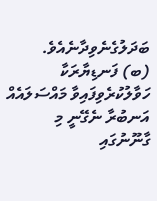ބަދަލުގެނެވިދާނެއެވެ.
(ބ) ފަނޑިޔާރަކާ ހަވާލުކުރެވިފައިވާ މައްސަލައެއް އަނބުރާ ނެގޭނީ މި ގާނޫނުގައި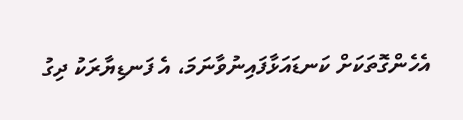އެހެންގޮތަކަށް ކަނޑައަޅާފައިނުވާނަމަ، އެ ފަނޑިޔާރަކު ދިގު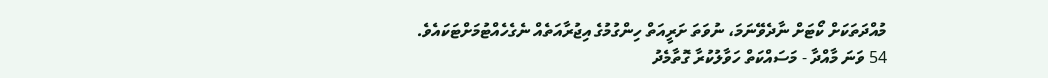މުއްދަތަކަށް ކޯޓަށް ނާދެވޭނަމަ، ނުވަތަ ށަރީއަތް ހިންގުމުގެ އިޖުރާއަތެއް ނެގެހެއްޓުމަށްޓަކައެވެ.
54 ވަނަ މާއްދާ - މަސައްކަތް ހަވާލުކުރާ ގޮތާމެދު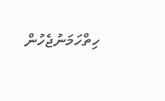ހިތްހަމަނުޖެހުން